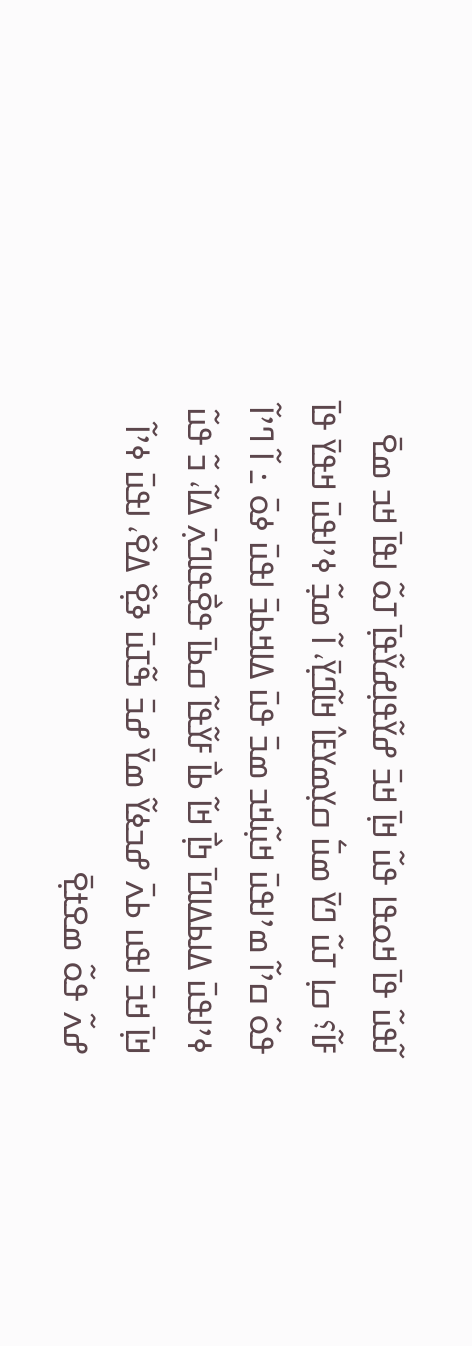ߊ߬ߟߎ߬ ߟߊ߫ ߞߋߟߊ ߟߎ߬ ߞߊ߲߫ ߞߏ߫ ߝߌ߬ߟߊ߲ߝߌ߬ߟߊ߲߫ ߠߋ߬ ߊߟߊ߫ ߞߏ ߘߐ߫ ߓߊ߬؟ ߛߊ߲ ߠߎ߬ ߣߌ߫ ߘߎ߱ ߛߌ߲ߘߌߓߊ߮ ߞߊ߬ߣߌ߲߫، ߊ߬ ߘߏ߲߬ ߦߴߊߟߎ߫ ߞߟߌ߫ ߟߊ߫ ߟߋ߬ ߛߴߊ߬ ߘߴߊߟߎ߫ ߞߎ߲߬ߞߏ ߘߏ߫ ߟߎ߫ ߡߊߞߕߏ߫ ߊߟߎ߫ ߦߋ߫ ߸ ߊ߬ ߣߴߊ߬ ߦߴߊߟߎ߫ ߡߊߕߡߊߣߊ߫ ߤߊ߲߯ ߞߊ߬ ߕߊ߯ ߓߌ߬ߟߊ߬ ߛߕߊ߫ ߟߐ߯ߟߊߣߍ߲߫ ߡߊ߬، ߏ߬ ߟߎ߬ ߞߊ߲߫ ߞߏ߫ ߊߟߎ ߕߍ߫ ߝߏߦߌ߬ ߘߌ߫ ߝߏ߫ ߒ߬ߠߎ߫ ߢߐ߲߰ ߡߐ߰، ߊߟߎ߫ ߦߴߊ߬ ߝߍ߬ ߟߋ߬ ߘߐߙߐ߲߫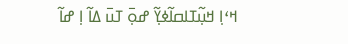ߞߵߊ߲ ߞߎ߲߬ߠߊߛߊ߬ߦߌ߲߬ ߝߋ߲߫ ߠߎ߫ ߡߊ߬ ߊ߲ ߝߊ߬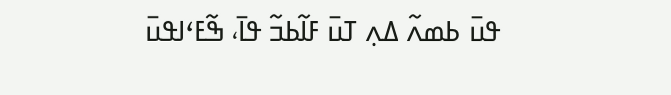ߟߎ߫ ߕߘߍ߬ ߡߍ߲ ߠߎ߫ ߓߊ߬ߕߏ߬ ߟߊ߫، ߒ߬ߓߵߊߟߎ߫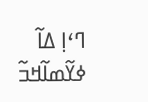ߣߵߊ߲ ߡߊ߬ ߦߌ߬ߘߊ߬ߞߏ߬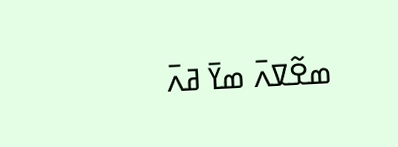ߘߐ߬ߜߍ߫ ߘߌ߫ ߥߍ߫